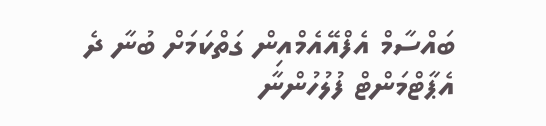ބައްސާމް އެފްއޭއެމްއިން ގަތްކަމަށް ބުނާ ދެ އެޕާޓްމަންޓް ފުލުހުންނާ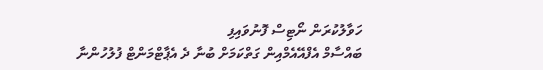ހަވާލުކުރަން ނޯޓިސް ފޮނުވައިފި
ބައްސާމް އެފްއޭއެމްއިން ގަތްކަމަށް ބުނާ ދެ އެޕާޓްމަންޓް ފުލުހުންނާ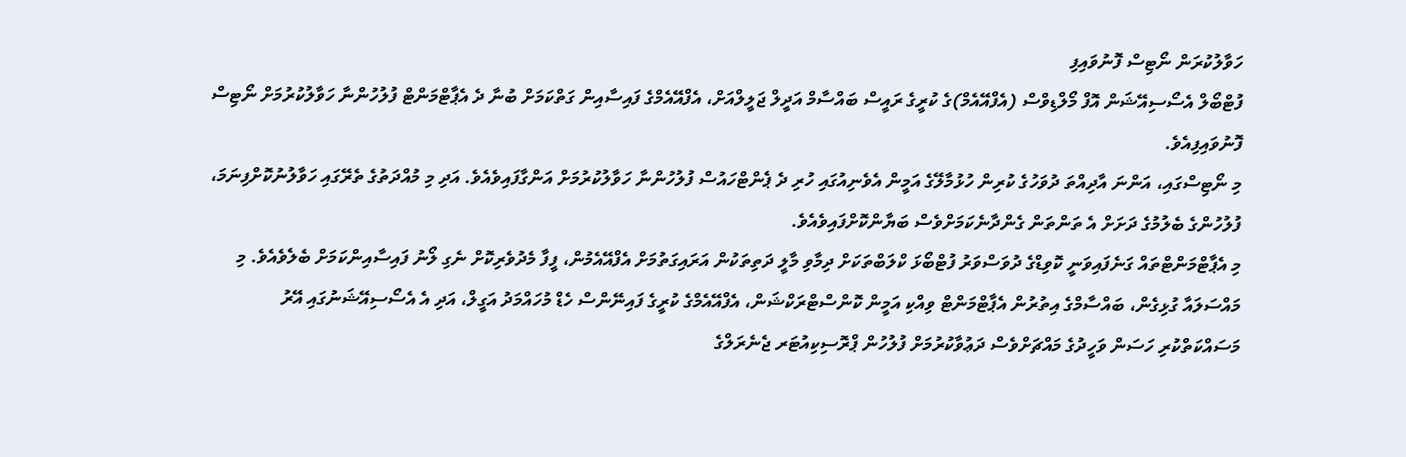ހަވާލުކުރަން ނޯޓިސް ފޮނުވައިފި
ފުޓްބޯލް އެސޯސިއޭޝަން އޮފް މޯލްޑިވްސް (އެފްއޭއެމް)ގެ ކުރީގެ ރައީސް ބައްސާމް އަދީލް ޖަލީލްއަށް، އެފްއޭއެމްގެ ފައިސާއިން ގަތްކަމަށް ބުނާ ދެ އެޕާޓްމަންޓް ފުލުހުންނާ ހަވާލުކުރުމަށް ނޯޓިސް ފޮނުވައިފިއެވެ.
މި ނޯޓިސްގައި، އަންނަ އާދިއްތަ ދުވަހުގެ ކުރިން ހުޅުމާލޭގެ އަމީން އެވެނިއުގައި ހުރި ދެ ޕެންޓްހައުސް ފުލުހުންނާ ހަވާލުކުރުމަށް އަންގާފައިވެއެވެ. އަދި މި މުއްދަތުގެ ތެރޭގައި ހަވާލުނުކޮށްފިނަމަ، ފުލުހުންގެ ބެލުމުގެ ދަށަށް އެ ތަންތަން ގެންދާނެކަމަށްވެސް ބަޔާންކޮށްފައިވެއެވެ.
މި އެޕާޓްމަންޓްތައް ގަނެފައިވަނީ ކޮވިޑްގެ ދުވަސްވަރު ފުޓްބޯޅަ ކްލަބްތަކަށް ދިމާވި މާލީ ދަތިތަކުން އަރައިގަތުމަށް އެފްއޭއެމުން، ފީފާ މެދުވެރިކޮށް ނެގި ލޯނު ފައިސާއިންކަމަށް ބެލެވެއެވެ. މި މައްސަލައާ ގުޅިގެން، ބައްސާމްގެ އިތުރުން އެޕާޓްމަންޓް ވިއްކި އަމީން ކޮންސްޓްރަކްޝަން، އެފްއޭއެމްގެ ކުރީގެ ފައިނޭންސް ހެޑް މުހައްމަދު އަގީލް، އަދި އެ އެސޯސިއޭޝަނުގައި އޭރު މަސައްކަތްކުރި ހަސަން ވަހީދުގެ މައްޗަށްވެސް ދަޢުވާކުރުމަށް ފުލުހުން ޕްރޮސިކިއުޓަރ ޖެނެރަލްގެ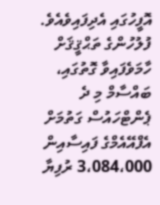އޮފީހުގައި އެދިފައިވެއެވެ.
ފުލުހުންގެ ތަޙްޤީޤަށް ހާމަވެފައިވާ ގޮތުގައި، ބައްސާމް މި ދެ ޕެންޓްހައުސް ގަތުމަށް އެފްއޭއެމްގެ ފައިސާއިން 3،084،000 ރުފިޔާ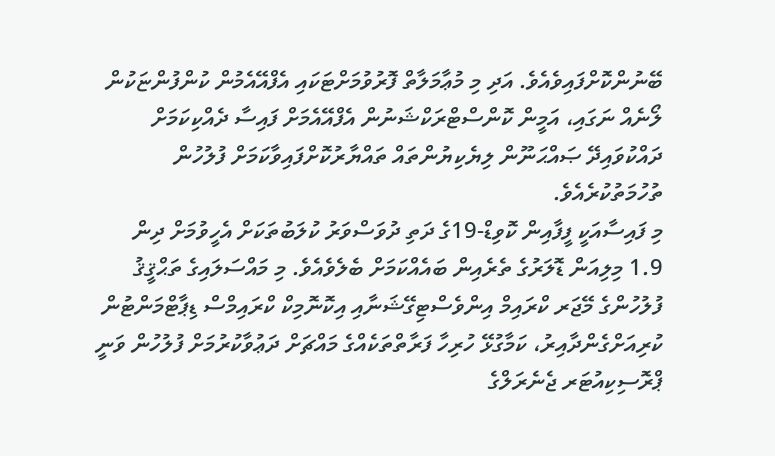ބޭނުންކޮށްފައިވެއެވެ. އަދި މި މުޢާމަލާތް ފޮރުވުމަށްޓަކައި އެފްއޭއެމުން ކުންފުންޏަކުން ލޯނެއް ނަގައި، އަމީން ކޮންސްޓްރަކްޝަނުން އެފްއޭއެމަށް ފައިސާ ދެއްކިކަމަށް ދައްކުވައިދޭ ޞައްޙަނޫން ލިޔެކިޔުންތައް ތައްޔާރުކޮށްފައިވާކަމަށް ފުލުހުން ތުހުމަތުކުރެއެވެ.
މި ފައިސާއަކީ ފީފާއިން ކޮވިޑް-19ގެ ދަތި ދުވަސްވަރު ކުލަބުތަކަށް އެހީވުމަށް ދިން 1.9 މިލިއަން ޑޮލަރުގެ ތެރެއިން ބައެއްކަމަށް ބެލެވެއެވެ. މި މައްސަލައިގެ ތަޙްޤީޤު ފުލުހުންގެ މޭޖަރ ކްރައިމް އިންވެސްޓިގޭޝަނާއި އިކޮނޮމިކް ކްރައިމްސް ޑިޕާޓްމަންޓުން ކުރިއަށްގެންދާއިރު، ކަމާގުޅޭ ހުރިހާ ފަރާތްތަކެއްގެ މައްޗަށް ދަޢުވާކުރުމަށް ފުލުހުން ވަނީ ޕްރޮސިކިއުޓަރ ޖެނެރަލްގެ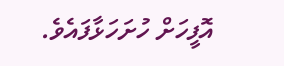އޮފީހަށް ހުށަހަޅާފައެވެ.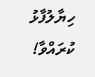ހިޔާލުފާޅު ކުރައްވާ!